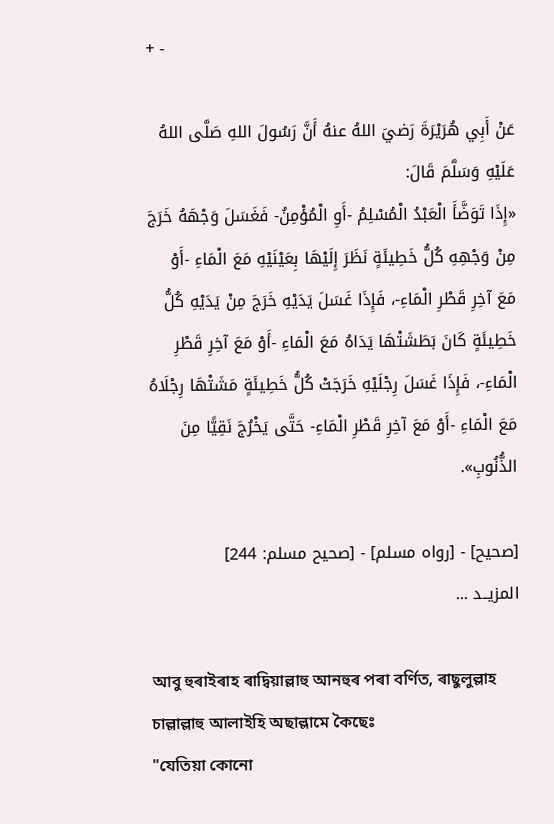+ -

عَنْ أَبِي هُرَيْرَةَ رَضيَ اللهُ عنهُ أَنَّ رَسُولَ اللهِ صَلَّى اللهُ عَلَيْهِ وَسَلَّمَ قَالَ:
«إِذَا تَوَضَّأَ الْعَبْدُ الْمُسْلِمُ -أَوِ الْمُؤْمِنُ- فَغَسَلَ وَجْهَهُ خَرَجَ مِنْ وَجْهِهِ كُلُّ خَطِيئَةٍ نَظَرَ إِلَيْهَا بِعَيْنَيْهِ مَعَ الْمَاءِ -أَوْ مَعَ آخِرِ قَطْرِ الْمَاءِ-، فَإِذَا غَسَلَ يَدَيْهِ خَرَجَ مِنْ يَدَيْهِ كُلُّ خَطِيئَةٍ كَانَ بَطَشَتْهَا يَدَاهُ مَعَ الْمَاءِ -أَوْ مَعَ آخِرِ قَطْرِ الْمَاءِ-، فَإِذَا غَسَلَ رِجْلَيْهِ خَرَجَتْ كُلُّ خَطِيئَةٍ مَشَتْهَا رِجْلَاهُ مَعَ الْمَاءِ -أَوْ مَعَ آخِرِ قَطْرِ الْمَاءِ- حَتَّى يَخْرُجَ نَقِيًّا مِنَ الذُّنُوبِ».

[صحيح] - [رواه مسلم] - [صحيح مسلم: 244]
المزيــد ...

আবু হুৰাইৰাহ ৰাদ্বিয়াল্লাহু আনহুৰ পৰা বৰ্ণিত, ৰাছুলুল্লাহ চাল্লাল্লাহু আলাইহি অছাল্লামে কৈছেঃ
"যেতিয়া কোনো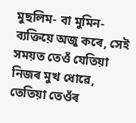মুছলিম- বা মুমিন- ব্যক্তিয়ে অজু কৰে, সেই সময়ত তেওঁ যেতিয়া নিজৰ মুখ ধোৱে, তেতিয়া তেওঁৰ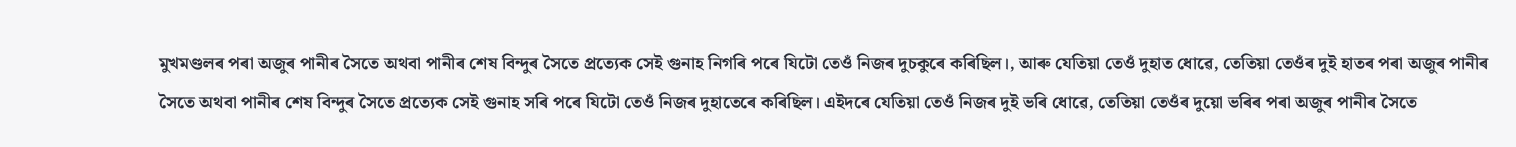মুখমণ্ডলৰ পৰা অজুৰ পানীৰ সৈতে অথবা পানীৰ শেষ বিন্দুৰ সৈতে প্ৰত্যেক সেই গুনাহ নিগৰি পৰে যিটো তেওঁ নিজৰ দুচকুৰে কৰিছিল।, আৰু যেতিয়া তেওঁ দুহাত ধোৱে, তেতিয়া তেওঁৰ দুই হাতৰ পৰা অজুৰ পানীৰ সৈতে অথবা পানীৰ শেষ বিন্দুৰ সৈতে প্ৰত্যেক সেই গুনাহ সৰি পৰে যিটো তেওঁ নিজৰ দুহাতেৰে কৰিছিল। এইদৰে যেতিয়া তেওঁ নিজৰ দুই ভৰি ধোৱে, তেতিয়া তেওঁৰ দুয়ো ভৰিৰ পৰা অজুৰ পানীৰ সৈতে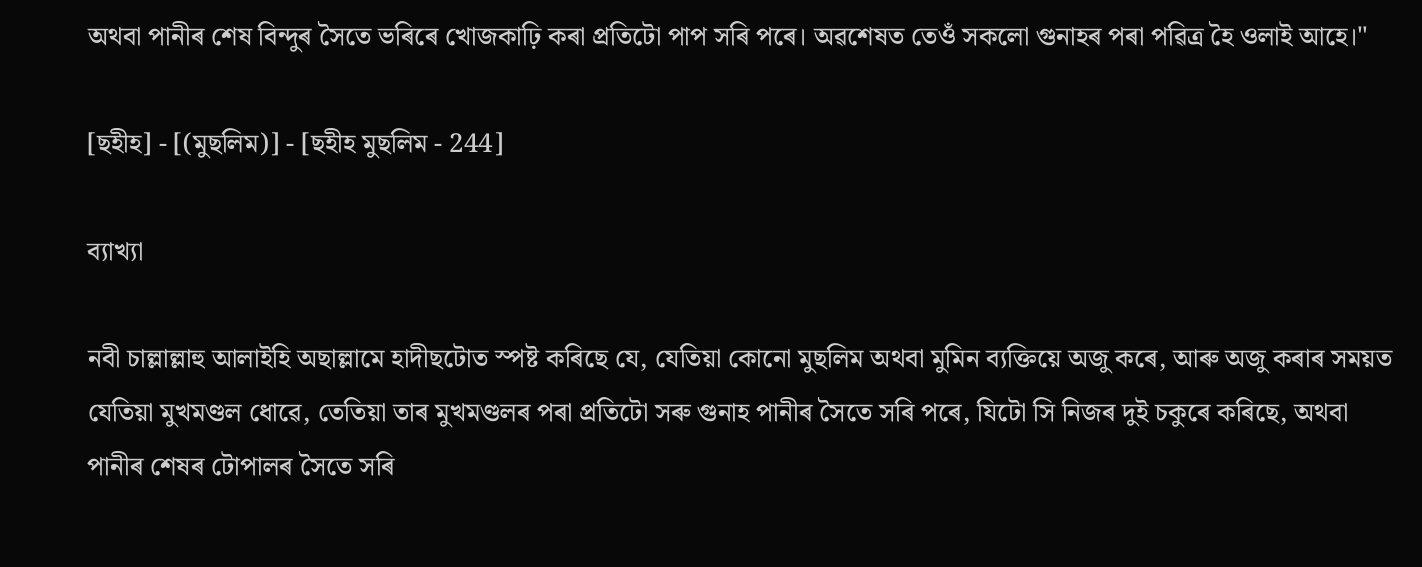অথবা পানীৰ শেষ বিন্দুৰ সৈতে ভৰিৰে খোজকাঢ়ি কৰা প্ৰতিটো পাপ সৰি পৰে। অৱশেষত তেওঁ সকলো গুনাহৰ পৰা পৱিত্ৰ হৈ ওলাই আহে।"

[ছহীহ] - [(মুছলিম)] - [ছহীহ মুছলিম - 244]

ব্যাখ্যা

নবী চাল্লাল্লাহু আলাইহি অছাল্লামে হাদীছটোত স্পষ্ট কৰিছে যে, যেতিয়া কোনো মুছলিম অথবা মুমিন ব্যক্তিয়ে অজু কৰে, আৰু অজু কৰাৰ সময়ত যেতিয়া মুখমণ্ডল ধোৱে, তেতিয়া তাৰ মুখমণ্ডলৰ পৰা প্ৰতিটো সৰু গুনাহ পানীৰ সৈতে সৰি পৰে, যিটো সি নিজৰ দুই চকুৰে কৰিছে, অথবা পানীৰ শেষৰ টোপালৰ সৈতে সৰি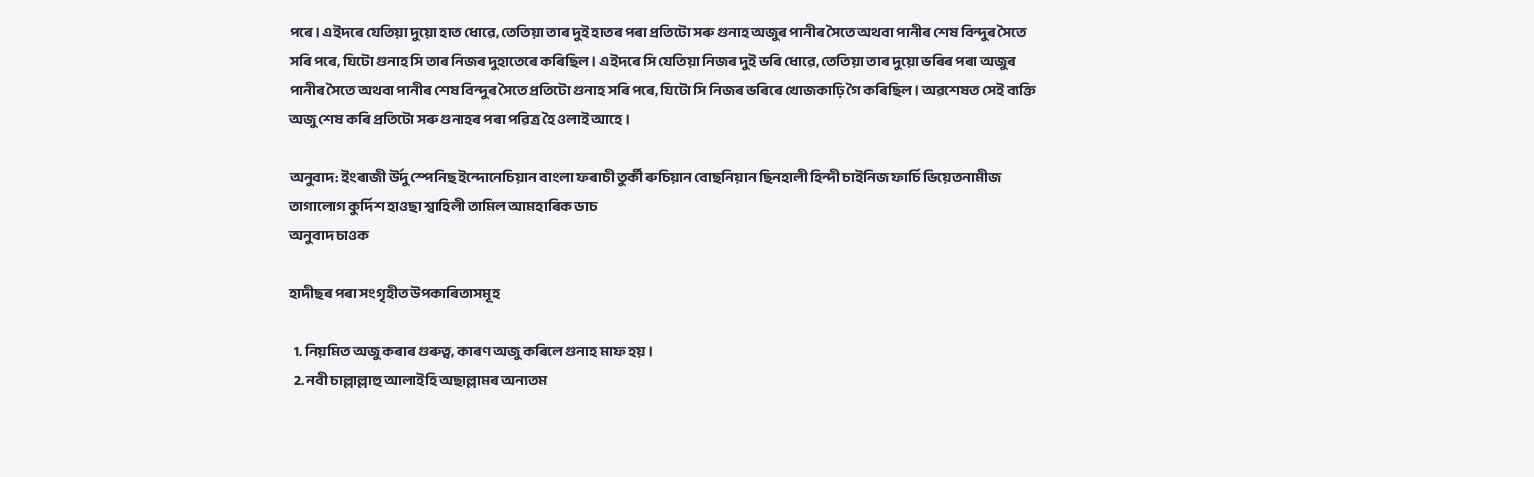পৰে। এইদৰে যেতিয়া দুয়ো হাত ধোৱে, তেতিয়া তাৰ দুই হাতৰ পৰা প্ৰতিটো সৰু গুনাহ অজুৰ পানীৰ সৈতে অথবা পানীৰ শেষ বিন্দুৰ সৈতে সৰি পৰে, যিটো গুনাহ সি তাৰ নিজৰ দুহাতেৰে কৰিছিল। এইদৰে সি যেতিয়া নিজৰ দুই ভৰি ধোৱে, তেতিয়া তাৰ দুয়ো ভৰিৰ পৰা অজুৰ পানীৰ সৈতে অথবা পানীৰ শেষ বিন্দুৰ সৈতে প্ৰতিটো গুনাহ সৰি পৰে, যিটো সি নিজৰ ভৰিৰে খোজকাঢ়ি গৈ কৰিছিল। অৱশেষত সেই ব্যক্তি অজু শেষ কৰি প্ৰতিটো সৰু গুনাহৰ পৰা পৱিত্ৰ হৈ ওলাই আহে।

অনুবাদ: ইংৰাজী উৰ্দু স্পেনিছ ইন্দোনেচিয়ান বাংলা ফৰাচী তুৰ্কী ৰুচিয়ান বোছনিয়ান ছিনহালী হিন্দী চাইনিজ ফাৰ্চি ভিয়েতনামীজ তাগালোগ কুৰ্দিশ হাওছা শ্বাহিলী তামিল আমহাৰিক ডাচ
অনুবাদ চাওক

হাদীছৰ পৰা সংগৃহীত উপকাৰিতাসমূহ

  1. নিয়মিত অজু কৰাৰ গুৰুত্ব, কাৰণ অজু কৰিলে গুনাহ মাফ হয়।
  2. নবী চাল্লাল্লাহু আলাইহি অছাল্লামৰ অন্যতম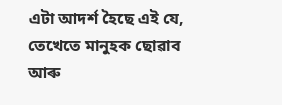এটা আদৰ্শ হৈছে এই যে, তেখেতে মানুহক ছোৱাব আৰু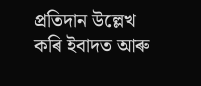প্ৰতিদান উল্লেখ কৰি ইবাদত আৰু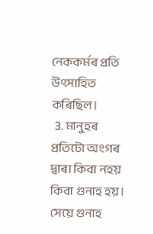নেককৰ্মৰ প্ৰতি উৎসাহিত কৰিছিল।
  3. মানুহৰ প্ৰতিটো অংগৰ দ্বাৰা কিবা নহয় কিবা গুনাহ হয়। সেয়ে গুনাহ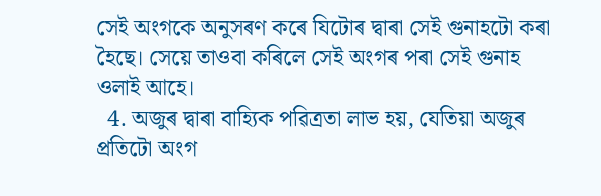সেই অংগকে অনুসৰণ কৰে যিটোৰ দ্বাৰা সেই গুনাহটো কৰা হৈছে। সেয়ে তাওবা কৰিলে সেই অংগৰ পৰা সেই গুনাহ ওলাই আহে।
  4. অজুৰ দ্বাৰা বাহ্যিক পৱিত্ৰতা লাভ হয়, যেতিয়া অজুৰ প্ৰতিটো অংগ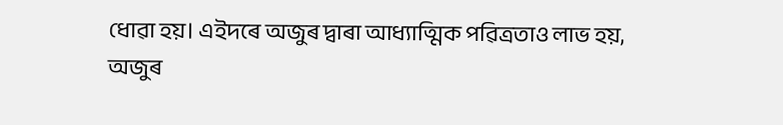ধোৱা হয়। এইদৰে অজুৰ দ্বাৰা আধ্যাত্মিক পৱিত্ৰতাও লাভ হয়, অজুৰ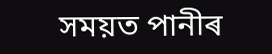সময়ত পানীৰ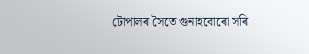টোপালৰ সৈতে গুনাহবোৰো সৰি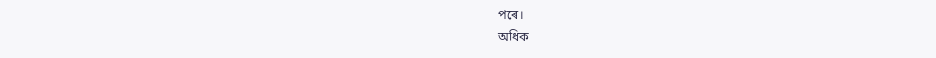পৰে।
অধিক